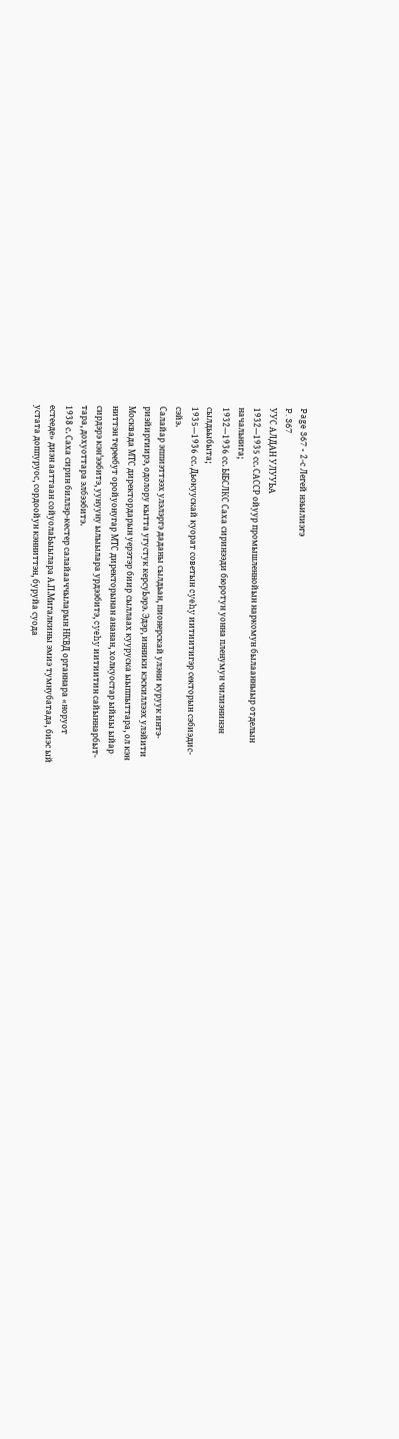Page 367 - 2-с Легей нэьилиэгэ
P. 367
УУС АЛДАН УЛУУЬА
1932—1935 сс. САССР ойуур промышленнойын наркомун былаанныыр отделын
начальнига;
1932—1936 сс. ЫБСЛКС Саха сиринээди бюротун уонна пленумун чилиэнинэн
сылдьыбыта;
1935—1936 сс. Дьокуускай куорат советын cyehy иитиитигэр секторын сэбиэдис-
сэйэ.
Салайар эппиэттээх улэлэргэ даданы сылдьан, пионерскай улэни куруук интэ-
риэйиргиирэ, одолору кытта угустук керсуЬэрэ. Эдэр, инники кэскиллээх улэйити
Москвада МТС директордарын уерэтэр биир сыллаах кууруска ыыппыттара, ол кэн
ниттэн тереебут оройуонугар МТС директорынан ананан, холкуостар ыйыы ыйар
сирдэрэ кэн'ээбитэ, уунууну ылыылара урдээбитэ, cyehy иитиитин сайыннарбыт-
тара, дохуоттара элбээбитэ.
1938 с. Саха сирин биллэр-кестер салайааччыларын НКВД органнара «норуот
естееде» диэн ааттаан сойуолаЬыылара А.П.Мигалкины эмиэ тумнубатада, биэс ый
устата доппуруос, сордоойун кэнниттэн, буруйа суода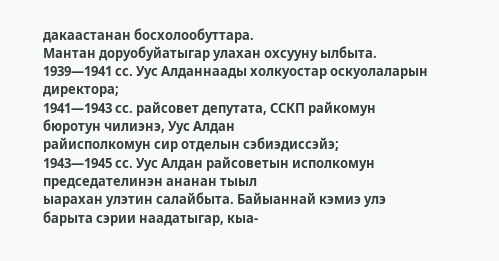дакаастанан босхолообуттара.
Мантан доруобуйатыгар улахан охсууну ылбыта.
1939—1941 сс. Уус Алданнаады холкуостар оскуолаларын директора;
1941—1943 сс. райсовет депутата, ССКП райкомун бюротун чилиэнэ, Уус Алдан
райисполкомун сир отделын сэбиэдиссэйэ;
1943—1945 сс. Уус Алдан райсоветын исполкомун председателинэн ананан тыыл
ыарахан улэтин салайбыта. Байыаннай кэмиэ улэ барыта сэрии наадатыгар, кыа-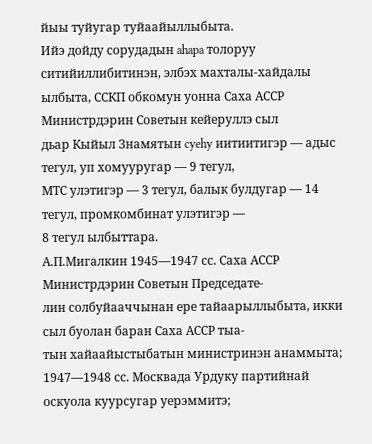йыы туйугар туйаайыллыбыта.
Ийэ дойду сорудадын ahapa толоруу ситийиллибитинэн, элбэх махталы-хайдалы
ылбыта, ССКП обкомун уонна Саха АССР Министрдэрин Советын кейеруллэ сыл
дьар Кыйыл Знамятын cyehy иитиитигэр — адыс тегул, уп хомууругар — 9 тегул,
МТС улэтигэр — 3 тегул, балык булдугар — 14 тегул, промкомбинат улэтигэр —
8 тегул ылбыттара.
А.П.Мигалкин 1945—1947 сс. Саха АССР Министрдэрин Советын Председате-
лин солбуйааччынан ере тайаарыллыбыта, икки сыл буолан баран Саха АССР тыа-
тын хайаайыстыбатын министринэн анаммыта;
1947—1948 сс. Москвада Урдуку партийнай оскуола куурсугар уерэммитэ;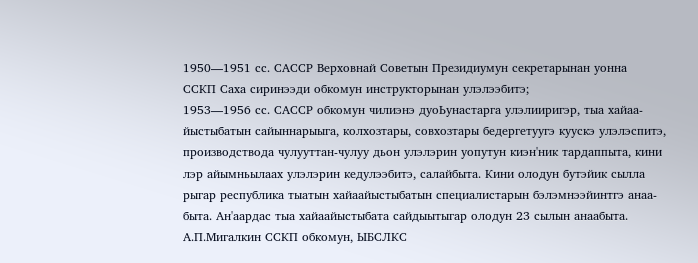1950—1951 сс. САССР Верховнай Советын Президиумун секретарынан уонна
ССКП Саха сиринээди обкомун инструкторынан улэлээбитэ;
1953—1956 сс. САССР обкомун чилиэнэ дуоЬунастарга улэлииригэр, тыа хайаа-
йыстыбатын сайыннарыыга, колхозтары, совхозтары бедергетуугэ куускэ улэлэспитэ,
производствода чулууттан-чулуу дьон улэлэрин уопутун киэн'ник тардаппыта, кини
лэр айымньылаах улэлэрин кедулээбитэ, салайбыта. Кини олодун бутэйик сылла
рыгар республика тыатын хайаайыстыбатын специалистарын бэлэмнээйинтгэ анаа-
быта. Ан'аардас тыа хайаайыстыбата сайдыытыгар олодун 23 сылын анаабыта.
А.П.Мигалкин ССКП обкомун, ЫБСЛКС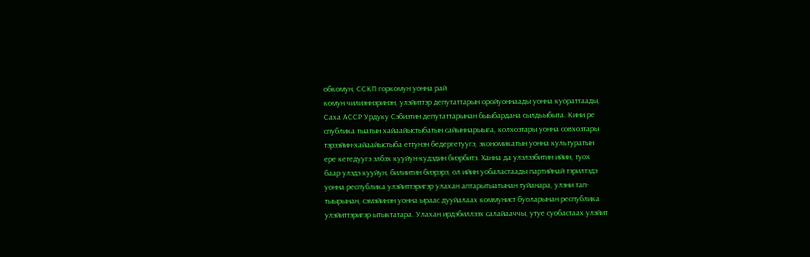обкомун, ССКП горкомун уонна рай
комун чилиэннэринэн, улэйиттэр депутаттарын оройуоннаады уонна куораттаады,
Саха АССР Урдуку Сэбиэтин депутаттарынан быыбардана сылдьыбыта. Кини ре
спублика тыатын хайаайыстыбатын сайыннарыыга, колхозтары уонна совхозтары
тэрээйин-хайаайыстыба еттунэн бедергетуугэ, экономикатын уонна культуратын
ере кетедуугэ элбэх кууйун-кудэдин биэрбитэ. Ханна да улэлээбитин ийин, туох
баар улэдэ кууйун, билиитин биэрэрэ, ол ийин уобаластаады партийнай тэрилтэдэ
уонна республика улэйиттэригэр улахан аптарытыатынан туйанара, улэни тап-
тыырынан, сэмэйинэн уонна ыраас дууйалаах коммунист буоларынан республика
улэйиттэригэр ытыктатара. Улахан ирдэбиллээх салайааччы, утуе суобастаах улэйит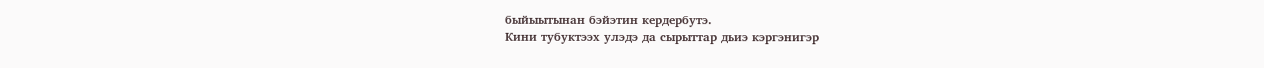быйыытынан бэйэтин кердербутэ.
Кини тубуктээх улэдэ да сырыттар дьиэ кэргэнигэр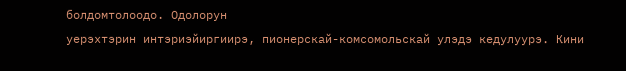болдомтолоодо. Одолорун
уерэхтэрин интэриэйиргиирэ, пионерскай-комсомольскай улэдэ кедулуурэ. Кини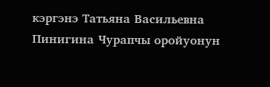кэргэнэ Татьяна Васильевна Пинигина Чурапчы оройуонун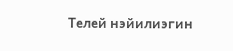Телей нэйилиэгин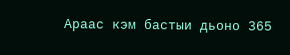Араас кэм бастыи дьоно 365